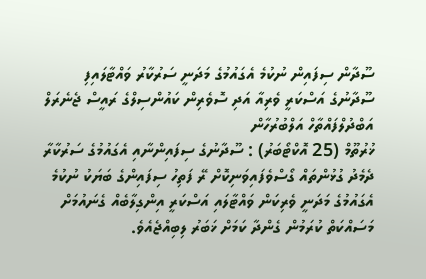ސޫދާން ސިފައިން ނުކުމެ އެގައުމުގެ މަދަނީ ސަރުކާރު ވައްޓާލައިފި
ސޫދާނުގެ އަސްކަރީ ވެރިއާ އަދި ސޮވެރިން ކައުންސިލްގެ ރައީސް ޖެނެރަލް އަބްދުލްފައްތާހް އަލްބުރުހާން
ޚުރުތޫމް (25 އޮކްޓޯބަރު) : ސޫދާނުގެ ސިފައިންނާއި އެގައުމުގެ ސަރުކާރާ ދެމެދު ގުޅުންތައް ގޯސްވެފައިވަނިކޮށް ރޭ ފަތިހު ސިފައިންގެ ބަޔަކު ނުކުމެ އެގައުމުގެ މަދަނީ ވެރިކަން ވައްޓާލައި އަސްކަރީ އިންގިލާބެއް ގެނައުމަށް މަސައްކަތް ކުރަމުން ގެންދާ ކަމަށް ޚަބަރު ލިބިއްޖެއެވެ.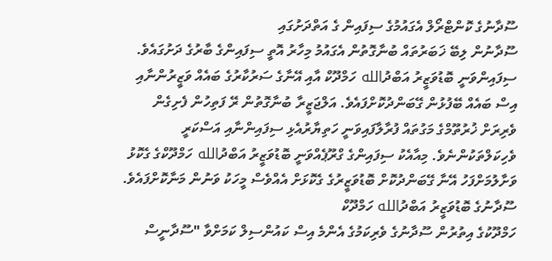ސޫދާނުގެ ކޮންޓްރޯލް އެގައުމުގެ ސިފައިން ގެ އަތްދަށުގައި
ސޫދާނުން ލިބޭ ޚަބަރުތައް ބުނާގޮތުން އެގައުމު މިހާރު އޮތީ ސިފައިންގެ ބާރުގެ ދަށުގައެވެ. ސިފައިންވަނީ ބޮޑުވަޒީރު އަބްދުالله ހަމްދޫކް އާއި އޭނާގެ ސަރުކާރުގެ ބައެއް ވަޒީރުންނާއި އިސް ބައެއް ބޭފުޅުން ގޭބަންދުކޮށްފައެވެ. އަލްޖަޒީރާ ބުނާގޮތުން ރޭ ފަތިހުން ފެށިގެން ވެރިރަށް ޚުރުތޫމްގެ މަގުތައް ފުރާލާފައިވަނީ ހަތިޔާރުއެޅި ސިފައިންނާއި އަސްކަރީ ވެހިކަލްތަކުންނެވެ. މިއާއެކު ސިފައިންގެ ގްރޫޕެއްވަނީ ބޮޑުވަޒީރު އަބްދުالله ހަމްދޫކްގެ ގެކޮޅު ވަށާލުމަށްފަހު އޭނާ ގޭބަންދުކޮށް ބޮޑުވަޒީރުގެ ގެކޮޅަށް އެއްވެސް މީހަކު ވަނުން މަނާކޮށްފައެވެ.
ސޫދާނުގެ ބޮޑުވަޒީރު އަބްދުالله ހަމްދޫކް
ހަމްދޫކުގެ އިތުރުން ސޫދާނުގެ ވެރިކަމުގެ އެންމެ އިސް ކައުންސިލް ކަމަށްވާ "ސޫދާނީސް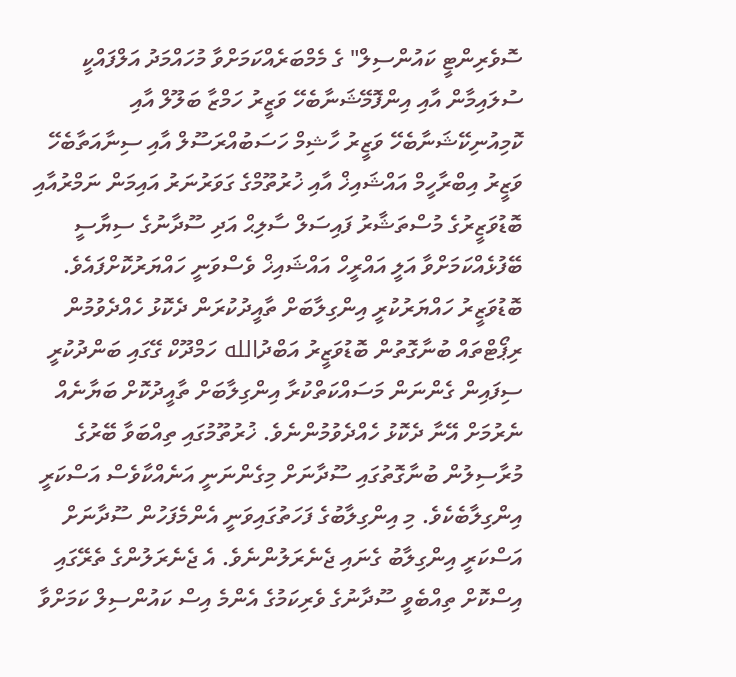ސޮވެރިންޓީ ކައުންސިލް" ގެ މެމްބަރެއްކަމަށްވާ މުހައްމަދު އަލްފައްކީ ސުލައިމާން އާއި އިންފޮމޭޝަނާބެހޭ ވަޒީރު ހަމްޒާ ބަލޫލް އާއި ކޮމިއުނިކޭޝަނާބެހޭ ވަޒީރު ހާޝިމް ހަސަބުއްރަސޫލް އާއި ސިނާއަތާބެހޭ ވަޒީރު އިބްރާހީމް އައްޝައިޚް އާއި ޚުރުތޫމްގެ ގަވަރުނަރު އައިމަން ނަމްރުއާއި ބޮޑުވަޒީރުގެ މުސްތަޝާރު ފައިސަލް ސާލިޙް އަދި ސޫދާނުގެ ސިޔާސީ ބޭފުޅެއްކަމަށްވާ އަލީ އައްރީހް އައްޝައިޚް ވެސްވަނީ ހައްޔަރުކޮށްފައެވެ.
ބޮޑުވަޒީރު ހައްޔަރުކުރީ އިންގިލާބަށް ތާއީދުކުރަން ދެކޮޅު ހެއްދެވުމުން
ރިޕޯޓްތައް ބުނާގޮތުން ބޮޑުވަޒީރު އަބްދުالله ހަމްދޫކް ގޭގައި ބަންދުކުރީ ސިފައިން ގެންނަން މަސައްކަތްކުރާ އިންގިލާބަށް ތާއީދުކޮށް ބަޔާނެއް ނެރުމަށް އޭނާ ދެކޮޅު ހެއްދެވުމުންނެވެ. ޚުރުތޫމުގައި ތިއްބަވާ ބޭރުގެ މުރާސިލުން ބުނާގޮތުގައި ސޫދާނަށް މިގެންނަނީ އަނެއްކާވެސް އަސްކަރީ އިންގިލާބެކެވެ. މި އިންގިލާބުގެ ފަހަތުގައިވަނީ އެންމެފަހުން ސޫދާނަށް އަސްކަރީ އިންގިލާބު ގެނައި ޖެނެރަލުންނެވެ. އެ ޖެނެރަލުންގެ ތެރޭގައި އިސްކޮށް ތިއްބެވީ ސޫދާނުގެ ވެރިކަމުގެ އެންމެ އިސް ކައުންސިލް ކަމަށްވާ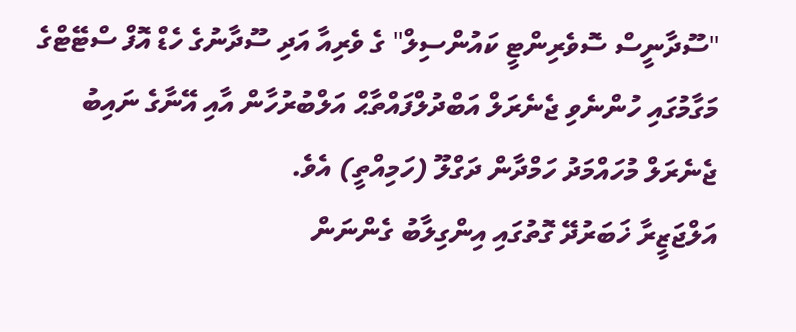"ސޫދާނީސް ސޮވެރިންޓީ ކައުންސިލް" ގެ ވެރިއާ އަދި ސޫދާނުގެ ހެޑް އޮފް ސްޓޭޓްގެ މަގާމުގައި ހުންނެވި ޖެނެރަލް އަބްދުލްފައްތާޙް އަލްބުރުހާން އާއި އޭނާގެ ނައިބު ޖެނެރަލް މުހައްމަދު ހަމްދާން ދަގްލޫ (ހަމިއްތީ) އެވެ.
އަލްޖަޒީރާ ޚަބަރުދޭ ގޮތުގައި އިންގިލާބު ގެންނަން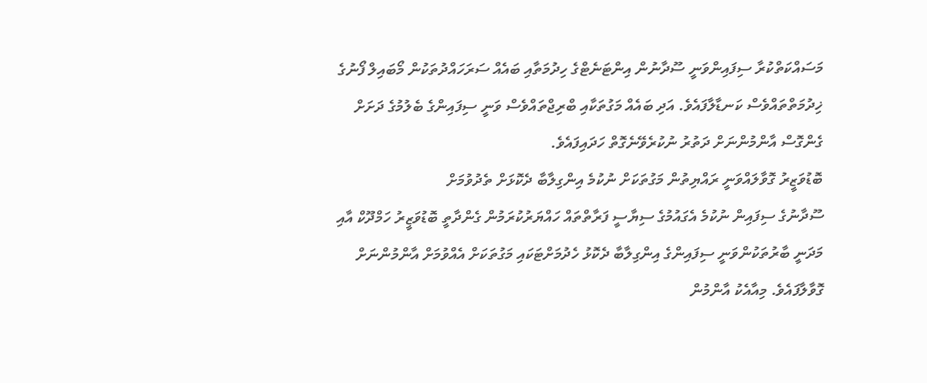މަސައްކަތްކުރާ ސިފައިންވަނީ ސޫދާނުން އިންޓަނެޓްގެ ހިދުމަތާއި ބައެއް ސަރަހައްދުތަކުން މޯބައިލް ފޯނުގެ ޚިދުމަތްތައްވެސް ކަނޑާލާފައެވެ. އަދި ބައެއް މަގުތަކާއި ބްރިޖްތައްވެސް ވަނީ ސިފައިންގެ ބެލުމުގެ ދަށަށް ގެންގޮސް އާންމުންނަށް ދަތުރު ނުކުރެވޭނެގޮތް ހަދައިފައެވެ.
ބޮޑުވަޒީރު ގޮވާލައްވަނީ ރައްޔިތުން މަގުތަކަށް ނުކުމެ އިންގިލާބާ ދެކޮޅަށް ތެދުވުމަށް
ސޫދާނުގެ ސިފައިން ނުކުމެ އެގައުމުގެ ސިޔާސީ ފަރާތްތައް ހައްޔަރުކުރަމުން ގެންދާތީ ބޮޑުވަޒީރު ހަމްދޫކް އާއި މަދަނީ ބާރުތަކުންވަނީ ސިފައިންގެ އިންގިލާބާ ދެކޮޅު ހެދުމަށްޓަކައި މަގުތަކަށް އެއްވުމަށް އާންމުންނަށް ގޮވާލާފައެވެ. މިއާއެކު އާންމުން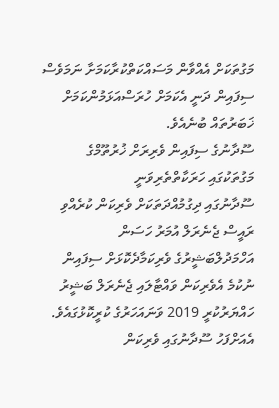މަގުތަކަށް އެއްވާން މަސައްކަތްކުރާކަމަށާ ނަމަވެސް ސިފައިން ދަނީ އެކަމަށް ހުރަސްއަޅަމުންކަމަށް ޚަބަރުތައް ބުނެއެވެ.
ސޫދާނުގެ ސިފައިން ވެރިރަށް ޚުރުތޫމްގެ މަގުތަކުގައި ހަރަކާތްތެރިވަނީ
ސޫދާނުގައި ދިގުމުއްދަތަކަށް ވެރިކަން ކުރެއްވި ރައީސް ޖެނެރަލް އުމަރު ހަސަން އަހްމަދުލްބަޝީރުގެ ވެރިކަމާދެކޮޅަށް ސިފައިން ނުކުމެ އެވެރިކަން ވައްޓާލައި ޖެނެރަލް ބަޝީރު ހައްޔަރުކުރީ 2019 ވަނައަހަރުގެ ކުރީކޮޅުގައެވެ. އެއަށްފަހު ސޫދާނުގައި ވެރިކަން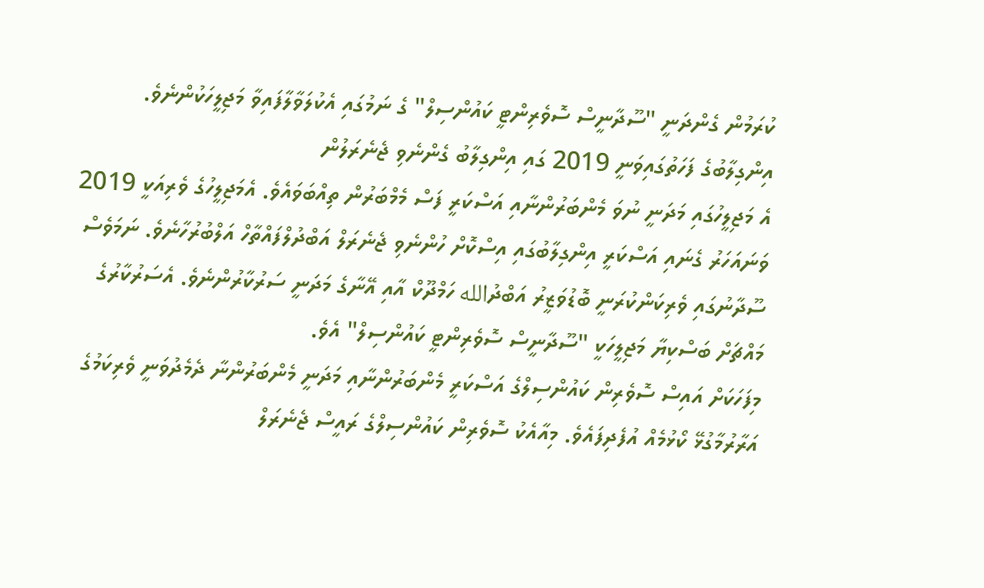ކުރަމުން ގެންދަނީ "ސޫދާނީސް ސޮވެރިންޓީ ކައުންސިލް" ގެ ނަމުގައި އެކުލަވާލާފައިވާ މަޖިލީހަކުންނެވެ.
އިންގިލާބުގެ ފަހަތުގައިވަނީ 2019 ގައި އިންގިލާބު ގެންނެވި ޖެނެރަލުން
އެ މަޖިލީހުގައި މަދަނީ ނުވަ މެންބަރުންނާއި އަސްކަރީ ފަސް މެމްބަރުން ތިއްބަވައެވެ. އެމަޖިލީހުގެ ވެރިއަކީ 2019 ވަނައަހަރު ގެނައި އަސްކަރީ އިންގިލާބުގައި އިސްކޮށް ހުންނެވި ޖެނެރަލް އަބްދުލްފައްތާހް އަލްބުރުހާނެވެ. ނަމަވެސް ސޫދާނުގައި ވެރިކަންކުރަނީ ބޮޑުވަޒީރު އަބްދުالله ހަމްދޫކް އާއި އޭނާގެ މަދަނީ ސަރުކާރުންނެވެ. އެސަރުކާރުގެ މައްޗަށް ބަސްކިޔާ މަޖިލީހަކީ "ސޫދާނީސް ސޮވެރިންޓީ ކައުންސިލް" އެވެ.
މިފަހަކަށް އައިސް ސޮވެރިން ކައުންސިލްގެ އަސްކަރީ މެންބަރުންނާއި މަދަނީ މެންބަރުންނާ ދެމެދުވަނީ ވެރިކަމުގެ އަރާރުމާގުޅޭ ކޯޅުމެއް އުފެދިފައެވެ. މިއާއެކު ސޮވެރިން ކައުންސިލްގެ ރައީސް ޖެނެރަލް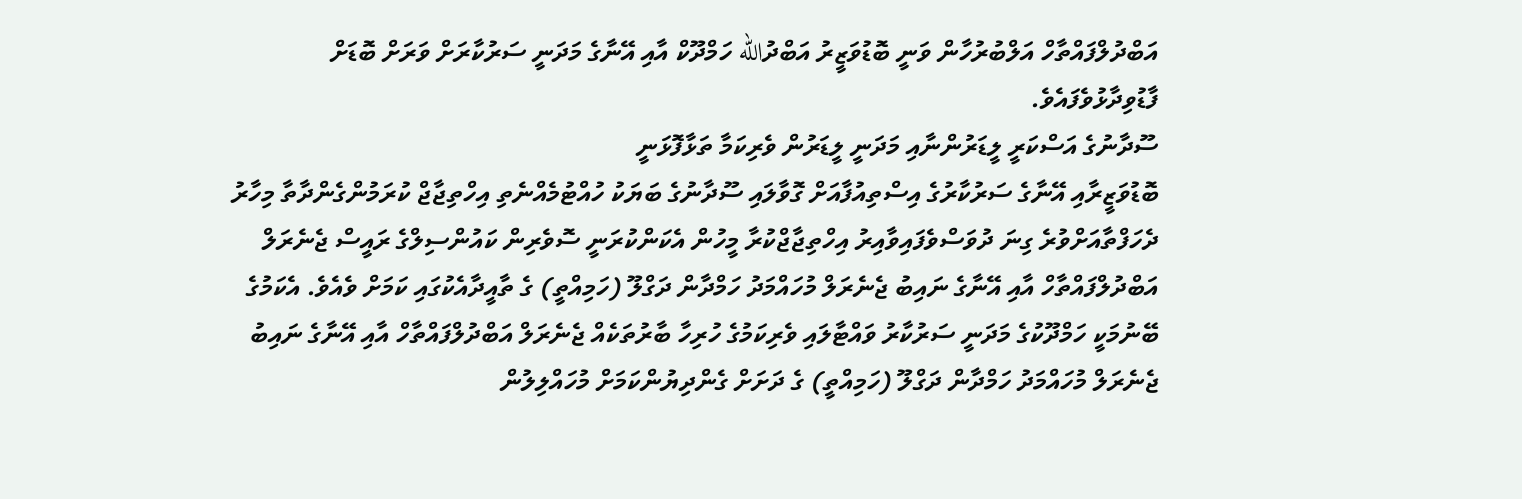އަބްދުލްފައްތާހް އަލްބުރުހާން ވަނީ ބޮޑުވަޒީރު އަބްދުالله ހަމްދޫކް އާއި އޭނާގެ މަދަނީ ސަރުކާރަށް ވަރަށް ބޮޑަށް ފާޑުވިދާޅުވެފައެވެ.
ސޫދާނުގެ އަސްކަރީ ލީޑަރުންނާއި މަދަނީ ލީޑަރުން ވެރިކަމާ ތަޅާފޮޅަނީ
ބޮޑުވަޒީރާއި އޭނާގެ ސަރުކާރުގެ އިސްތިއުފާއަށް ގޮވާލައި ސޫދާނުގެ ބަޔަކު ހުއްޓުމެއްނެތި އިހްތިޖާޖް ކުރަމުންގެންދާތާ މިހާރު ދެހަފްތާއަށްވުރެ ގިނަ ދުވަސްވެފައިވާއިރު އިހްތިޖާޖްކުރާ މީހުން އެކަންކުރަނީ ސޮވެރިން ކައުންސިލްގެ ރައީސް ޖެނެރަލް އަބްދުލްފައްތާހް އާއި އޭނާގެ ނައިބު ޖެނެރަލް މުހައްމަދު ހަމްދާން ދަގްލޫ (ހަމިއްތީ) ގެ ތާއީދާއެކުގައި ކަމަށް ވެއެވެ. އެކަމުގެ ބޭނުމަކީ ހަމްދޫކުގެ މަދަނީ ސަރުކާރު ވައްޓާލައި ވެރިކަމުގެ ހުރިހާ ބާރުތަކެއް ޖެނެރަލް އަބްދުލްފައްތާހް އާއި އޭނާގެ ނައިބު ޖެނެރަލް މުހައްމަދު ހަމްދާން ދަގްލޫ (ހަމިއްތީ) ގެ ދަށަށް ގެންދިޔުންކަމަށް މުހައްލިލުން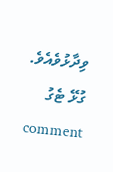ވިދާޅުވެއެވެ.
ގުޅޭ ޓެގު
comment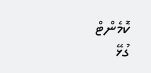ކޮމެންޓް
ގުޅޭ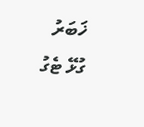ޚަބަރު
ގުޅޭ ޓެގު